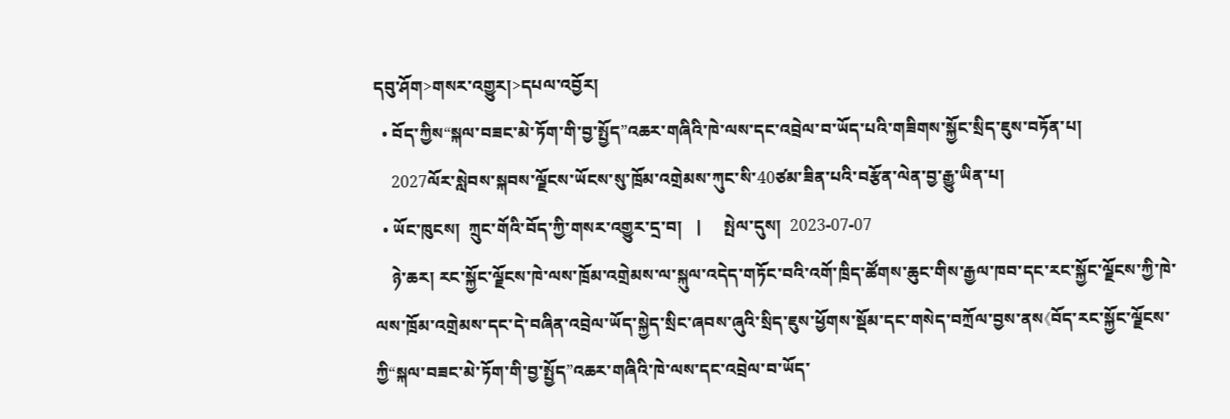དབུ་ཤོག>གསར་འགྱུར།>དཔལ་འབྱོར།
  • བོད་ཀྱིས“སྐལ་བཟང་མེ་ཏོག་གི་བྱ་སྤྱོད”འཆར་གཞིའི་ཁེ་ལས་དང་འབྲེལ་བ་ཡོད་པའི་གཟིགས་སྐྱོང་སྲིད་ཇུས་བཏོན་པ།
    2027ལོར་སླེབས་སྐབས་ལྗོངས་ཡོངས་སུ་ཁྲོམ་འགྲེམས་ཀུང་སི་40ཙམ་ཟིན་པའི་བརྩོན་ལེན་བྱ་རྒྱུ་ཡིན་པ།
  • ཡོང་ཁུངས།  ཀྲུང་གོའི་བོད་ཀྱི་གསར་འགྱུར་དྲ་བ།   |     སྤེལ་དུས།  2023-07-07
    ཉེ་ཆར། རང་སྐྱོང་ལྗོངས་ཁེ་ལས་ཁྲོམ་འགྲེམས་ལ་སྐུལ་འདེད་གཏོང་བའི་འགོ་ཁྲིད་ཚོགས་ཆུང་གིས་རྒྱལ་ཁབ་དང་རང་སྐྱོང་ལྗོངས་ཀྱི་ཁེ་ལས་ཁྲོམ་འགྲེམས་དང་དེ་བཞིན་འབྲེལ་ཡོད་སྐྱེད་སྲིང་ཞབས་ཞུའི་སྲིད་ཇུས་ཕྱོགས་སྡོམ་དང་གསེད་བཀྲོལ་བྱས་ནས《བོད་རང་སྐྱོང་ལྗོངས་ཀྱི“སྐལ་བཟང་མེ་ཏོག་གི་བྱ་སྤྱོད”འཆར་གཞིའི་ཁེ་ལས་དང་འབྲེལ་བ་ཡོད་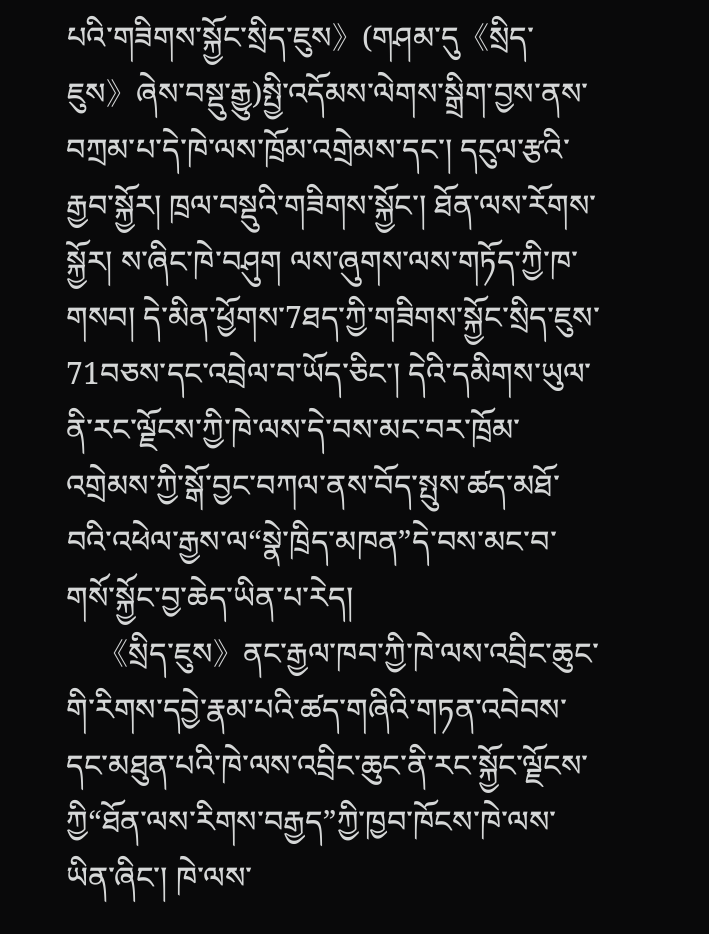པའི་གཟིགས་སྐྱོང་སྲིད་ཇུས》(གཤམ་དུ《སྲིད་ཇུས》ཞེས་བསྡུ་རྒྱུ)སྤྱི་འདོམས་ལེགས་སྒྲིག་བྱས་ནས་བཀྲམ་པ་དེ་ཁེ་ལས་ཁྲོམ་འགྲེམས་དང་། དངུལ་རྩའི་རྒྱབ་སྐྱོར། ཁྲལ་བསྡུའི་གཟིགས་སྐྱོང་། ཐོན་ལས་རོགས་སྐྱོར། ས་ཞིང་ཁེ་བཤུག ལས་ཞུགས་ལས་གཏོད་ཀྱི་ཁ་གསབ། དེ་མིན་ཕྱོགས་7ཐད་ཀྱི་གཟིགས་སྐྱོང་སྲིད་ཇུས་71བཅས་དང་འབྲེལ་བ་ཡོད་ཅིང་། དེའི་དམིགས་ཡུལ་ནི་རང་ལྗོངས་ཀྱི་ཁེ་ལས་དེ་བས་མང་བར་ཁྲོམ་འགྲེམས་ཀྱི་སྒོ་བྱང་བཀལ་ནས་བོད་སྤུས་ཚད་མཐོ་བའི་འཕེལ་རྒྱས་ལ“སྣེ་ཁྲིད་མཁན”དེ་བས་མང་བ་གསོ་སྐྱོང་བྱ་ཆེད་ཡིན་པ་རེད།
    《སྲིད་ཇུས》ནང་རྒྱལ་ཁབ་ཀྱི་ཁེ་ལས་འབྲིང་ཆུང་གི་རིགས་དབྱེ་རྣམ་པའི་ཚད་གཞིའི་གཏན་འབེབས་དང་མཐུན་པའི་ཁེ་ལས་འབྲིང་ཆུང་ནི་རང་སྐྱོང་ལྗོངས་ཀྱི“ཐོན་ལས་རིགས་བརྒྱད”ཀྱི་ཁྱབ་ཁོངས་ཁེ་ལས་ཡིན་ཞིང་། ཁེ་ལས་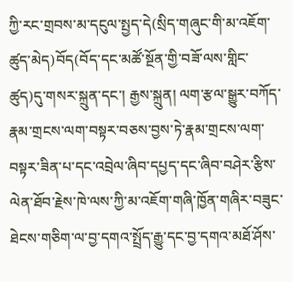ཀྱི་རང་གྲབས་མ་དངུལ་སྤྱད་དེ(སྲིད་གཞུང་གི་མ་འཇོག་ཚུད་མེད)བོད(བོད་དང་མཚོ་སྔོན་གྱི་བཟོ་ལས་གླིང་ཚུད)དུ་གསར་སྐྲུན་དང་། རྒྱས་སྐྲུན། ལག་རྩལ་སྒྱུར་བཀོད་རྣམ་གྲངས་ལག་བསྟར་བཅས་བྱས་ཏེ་རྣམ་གྲངས་ལག་བསྟར་ཟིན་པ་དང་འབྲེལ་ཞིབ་དཔྱད་དང་ཞིབ་བཤེར་རྩིས་ལེན་ཐོབ་རྗེས་ཁེ་ལས་ཀྱི་མ་འཇོག་གཞི་ཁྱོན་གཞིར་བཟུང་ཐེངས་གཅིག་ལ་བྱ་དགའ་སྤྲོད་རྒྱུ་དང་བྱ་དགའ་མཐོ་ཤོས་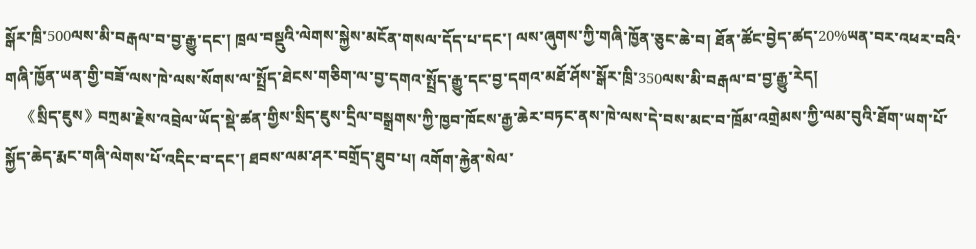སྒོར་ཁྲི་500ལས་མི་བརྒལ་བ་བྱ་རྒྱུ་དང་། ཁྲལ་བསྡུའི་ལེགས་སྐྱེས་མངོན་གསལ་དོད་པ་དང་། ལས་ཞུགས་ཀྱི་གཞི་ཁྱོན་ཅུང་ཆེ་བ། ཐོན་ཚོང་བྱེད་ཚད་20%ཡན་བར་འཕར་བའི་གཞི་ཁྱོན་ཡན་གྱི་བཟོ་ལས་ཁེ་ལས་སོགས་ལ་སྤྲོད་ཐེངས་གཅིག་ལ་བྱ་དགའ་སྤྲོད་རྒྱུ་དང་བྱ་དགའ་མཐོ་ཤོས་སྒོར་ཁྲི་350ལས་མི་བརྒལ་བ་བྱ་རྒྱུ་རེད།
    《སྲིད་ཇུས》བཀྲམ་རྗེས་འབྲེལ་ཡོད་སྡེ་ཚན་གྱིས་སྲིད་ཇུས་དྲིལ་བསྒྲགས་ཀྱི་ཁྱབ་ཁོངས་རྒྱ་ཆེར་བཏང་ནས་ཁེ་ལས་དེ་བས་མང་བ་ཁྲོམ་འགྲེམས་ཀྱི་ལམ་བུའི་ཐོག་ཡག་པོ་སྐྱོད་ཆེད་རྨང་གཞི་ལེགས་པོ་འདིང་བ་དང་། ཐབས་ལམ་ཤར་བགྲོད་ཐུབ་པ། འགོག་རྐྱེན་སེལ་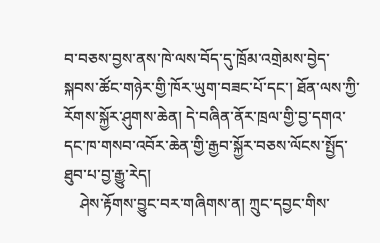བ་བཅས་བྱས་ནས་ཁེ་ལས་བོད་དུ་ཁྲོམ་འགྲེམས་བྱེད་སྐབས་ཚོང་གཉེར་གྱི་ཁོར་ཡུག་བཟང་པོ་དང་། ཐོན་ལས་ཀྱི་རོགས་སྐྱོར་ཤུགས་ཆེན། དེ་བཞིན་ནོར་ཁྲལ་གྱི་བྱ་དགའ་དང་ཁ་གསབ་འབོར་ཆེན་གྱི་རྒྱབ་སྐྱོར་བཅས་ལོངས་སྤྱོད་ཐུབ་པ་བྱ་རྒྱུ་རེད།
    ཤེས་རྟོགས་བྱུང་བར་གཞིགས་ན། ཀྲུང་དབྱང་གིས་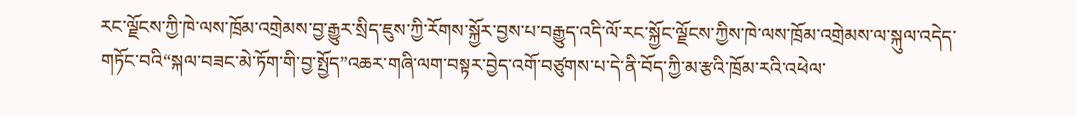རང་ལྗོངས་ཀྱི་ཁེ་ལས་ཁྲོམ་འགྲེམས་བྱ་རྒྱུར་སྲིད་ཇུས་ཀྱི་རོགས་སྐྱོར་བྱས་པ་བརྒྱུད་འདི་ལོ་རང་སྐྱོང་ལྗོངས་ཀྱིས་ཁེ་ལས་ཁྲོམ་འགྲེམས་ལ་སྐུལ་འདེད་གཏོང་བའི“སྐལ་བཟང་མེ་ཏོག་གི་བྱ་སྤྱོད”འཆར་གཞི་ལག་བསྟར་བྱེད་འགོ་བཙུགས་པ་དེ་ནི་བོད་ཀྱི་མ་རྩའི་ཁྲོམ་རའི་འཕེལ་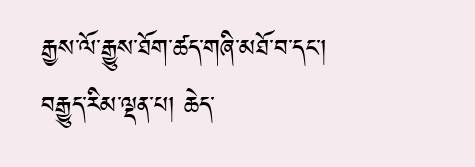རྒྱས་ལོ་རྒྱུས་ཐོག་ཚད་གཞི་མཐོ་བ་དང་། བརྒྱུད་རིམ་ལྡན་པ། ཆེད་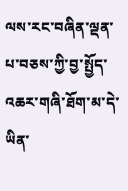ལས་རང་བཞིན་ལྡན་པ་བཅས་ཀྱི་བྱ་སྤྱོད་འཆར་གཞི་ཐོག་མ་དེ་ཡིན་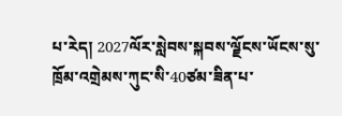པ་རེད། 2027ལོར་སླེབས་སྐབས་ལྗོངས་ཡོངས་སུ་ཁྲོམ་འགྲེམས་ཀུང་སི་40ཙམ་ཟིན་པ་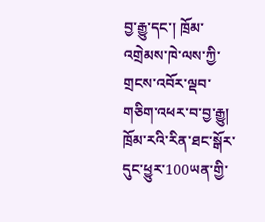བྱ་རྒྱུ་དང་། ཁྲོམ་འགྲེམས་ཁེ་ལས་ཀྱི་གྲངས་འབོར་ལྡབ་གཅིག་འཕར་བ་བྱ་རྒྱུ། ཁྲོམ་རའི་རིན་ཐང་སྒོར་དུང་ཕྱུར་100ཡན་གྱི་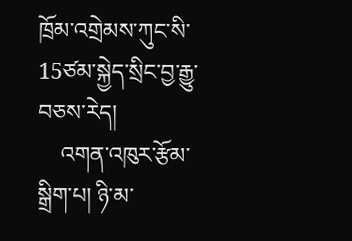ཁྲོམ་འགྲེམས་ཀུང་སི་15ཙམ་སྐྱེད་སྲིང་བྱ་རྒྱུ་བཅས་རེད།
    འགན་འཁུར་རྩོམ་སྒྲིག་པ། ཉི་མ་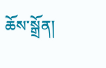ཆོས་སྒྲོན།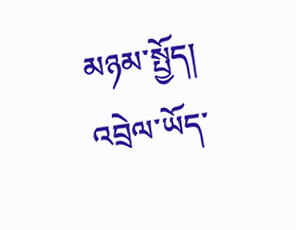མཉམ་སྤྱོད།
འབྲེལ་ཡོད་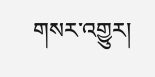གསར་འགྱུར།